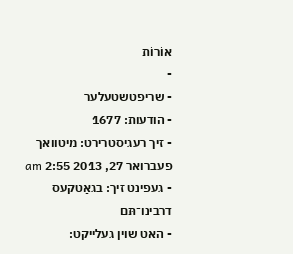אוֹרוֹת
-
- שריפטשטעלער
- הודעות: 1677
- זיך רעגיסטרירט: מיטוואך פעברואר 27, 2013 2:55 am
- געפינט זיך: בגאַטקעס דרבינו־תּם
- האט שוין געלייקט: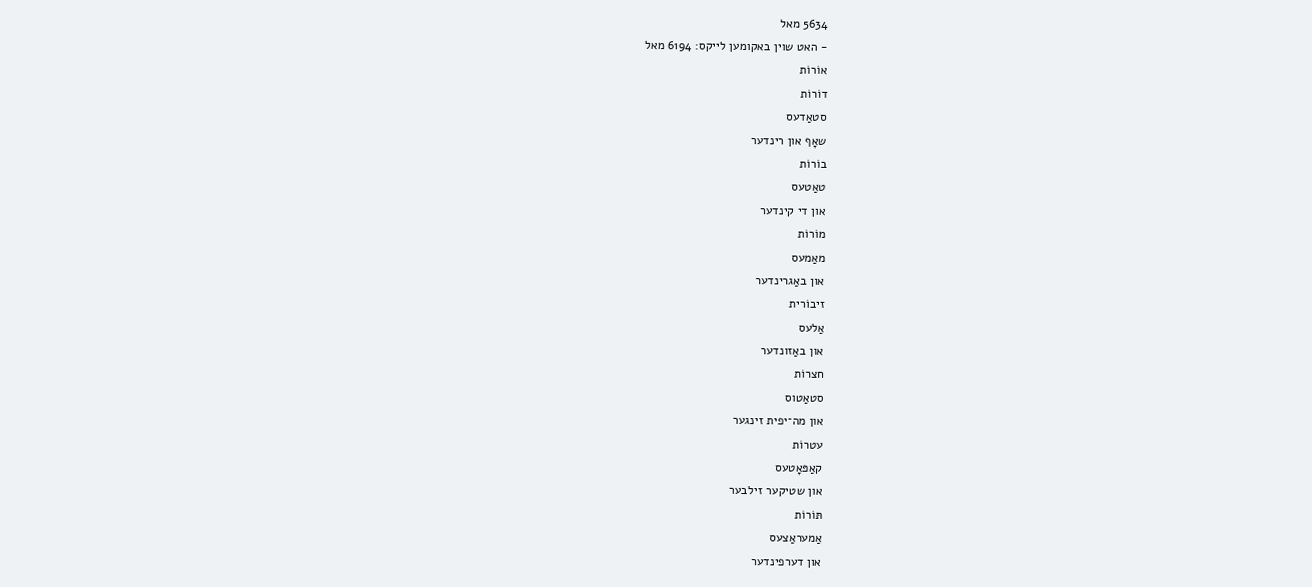5634 מאל
- האט שוין באקומען לייקס: 6194 מאל
אוֹרוֹת
דוֹרוֹת
סטאַדעס
שאָף און רינדער
בוֹרוֹת
טאַטעס
און די קינדער
מוֹרוֹת
מאַמעס
און באַגרינדער
זיבוֹרית
אַלעס
און באַזונדער
חצרוֹת
סטאַטוס
און מה־יפית זינגער
עטרוֹת
קאַפּאָטעס
און שטיקער זילבער
תּוֹרוֹת
אַמעראַצעס
און דערפינדער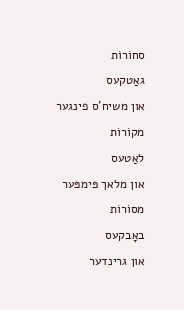סחוֹרוֹת
גאַטקעס
און משיח'ס פינגער
מקוֹרוֹת
לאַטעס
און מלאך פּימפּער
מסוֹרוֹת
באָבקעס
און גרינדער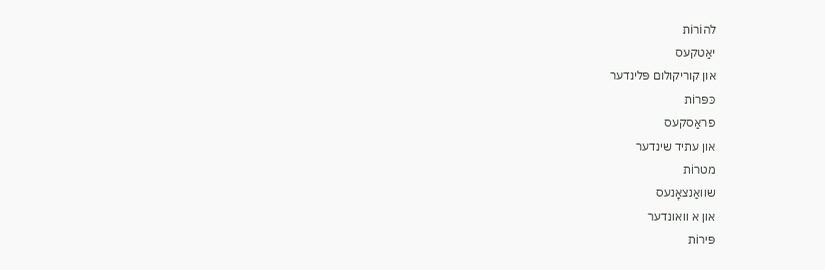להוֹרוֹת
יאַטקעס
און קוריקולום פּלינדער
כּפּרוֹת
פראַסקעס
און עתיד שינדער
מטרוֹת
שוואַנצאָנעס
און א וואונדער
פּירוֹת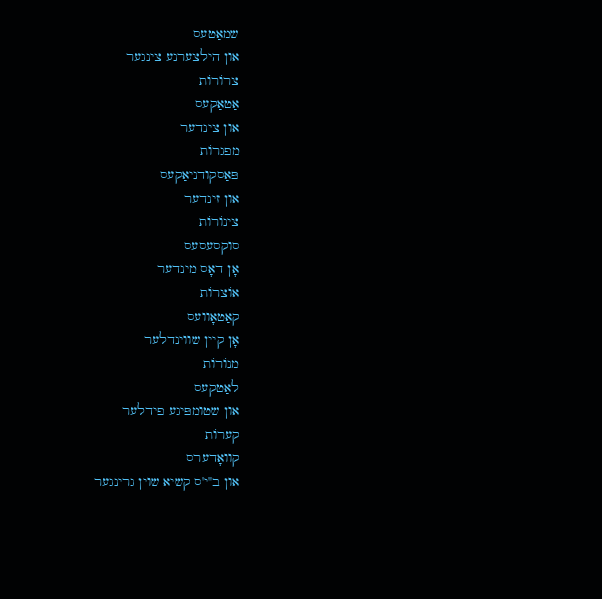שמאַטעס
און הילצערנע צינגער
צרוֹרוֹת
אַטאַקעס
און צינדער
מפגרוֹת
פּאַסקודניאַקעס
און זינדער
צינוֹרוֹת
סוקסעסעס
אָן דאָס מינדער
אוֹצרוֹת
קאַטאָוועס
אָן קיין שווינדלער
מנוֹרוֹת
לאַטקעס
און שטומפּיגע פידלער
קערוֹת
קוואָדערס
און ב"י'ס קשיא שוין גרינגער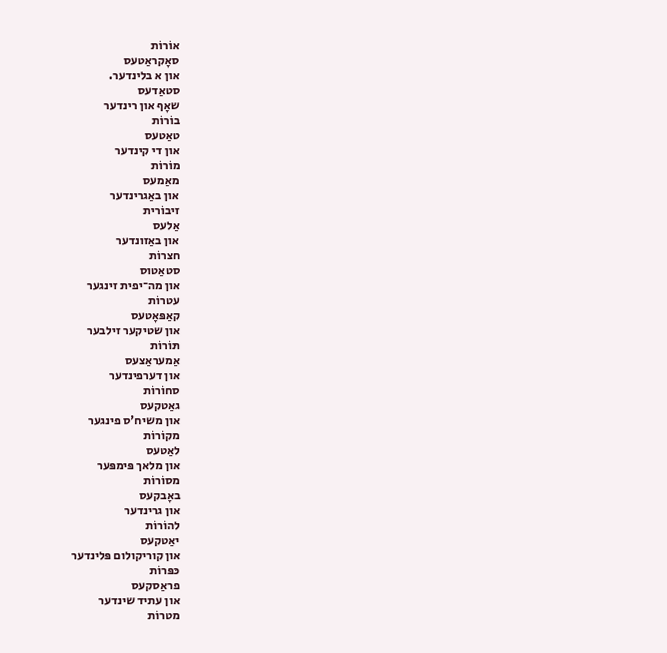אוֹרוֹת
סאָקראַטעס
און א בלינדער.
סטאַדעס
שאָף און רינדער
בוֹרוֹת
טאַטעס
און די קינדער
מוֹרוֹת
מאַמעס
און באַגרינדער
זיבוֹרית
אַלעס
און באַזונדער
חצרוֹת
סטאַטוס
און מה־יפית זינגער
עטרוֹת
קאַפּאָטעס
און שטיקער זילבער
תּוֹרוֹת
אַמעראַצעס
און דערפינדער
סחוֹרוֹת
גאַטקעס
און משיח'ס פינגער
מקוֹרוֹת
לאַטעס
און מלאך פּימפּער
מסוֹרוֹת
באָבקעס
און גרינדער
להוֹרוֹת
יאַטקעס
און קוריקולום פּלינדער
כּפּרוֹת
פראַסקעס
און עתיד שינדער
מטרוֹת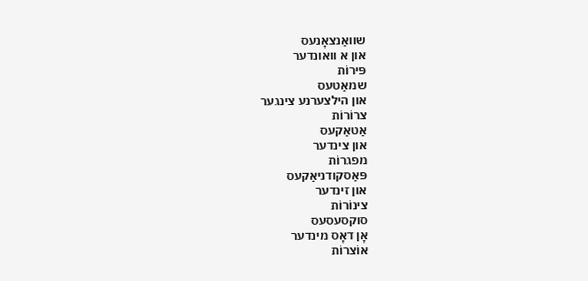שוואַנצאָנעס
און א וואונדער
פּירוֹת
שמאַטעס
און הילצערנע צינגער
צרוֹרוֹת
אַטאַקעס
און צינדער
מפגרוֹת
פּאַסקודניאַקעס
און זינדער
צינוֹרוֹת
סוקסעסעס
אָן דאָס מינדער
אוֹצרוֹת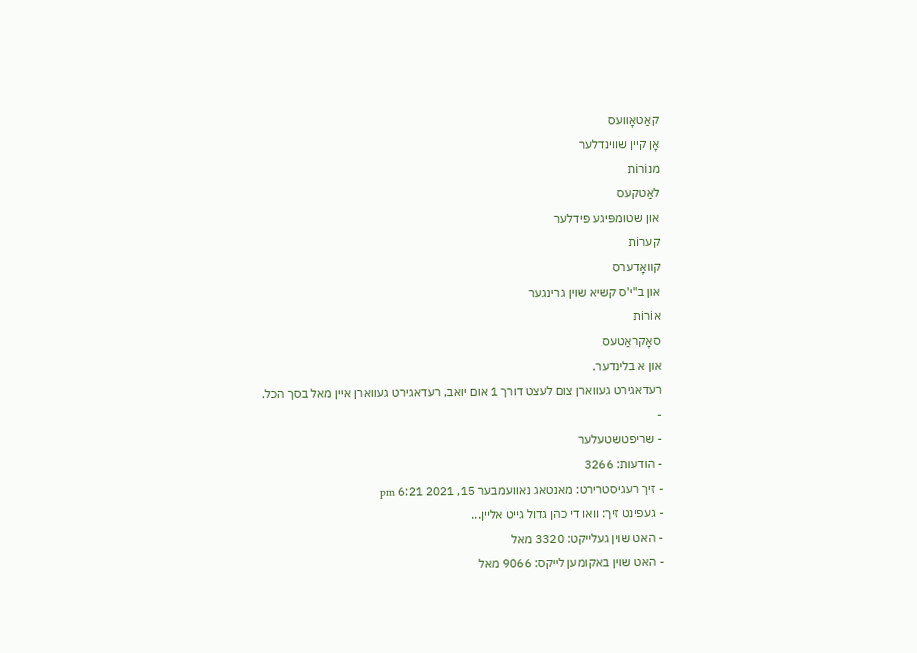קאַטאָוועס
אָן קיין שווינדלער
מנוֹרוֹת
לאַטקעס
און שטומפּיגע פידלער
קערוֹת
קוואָדערס
און ב"י'ס קשיא שוין גרינגער
אוֹרוֹת
סאָקראַטעס
און א בלינדער.
רעדאגירט געווארן צום לעצט דורך 1 אום יואב, רעדאגירט געווארן איין מאל בסך הכל.
-
- שריפטשטעלער
- הודעות: 3266
- זיך רעגיסטרירט: מאנטאג נאוועמבער 15, 2021 6:21 pm
- געפינט זיך: וואו די כהן גדול גייט אליין...
- האט שוין געלייקט: 3320 מאל
- האט שוין באקומען לייקס: 9066 מאל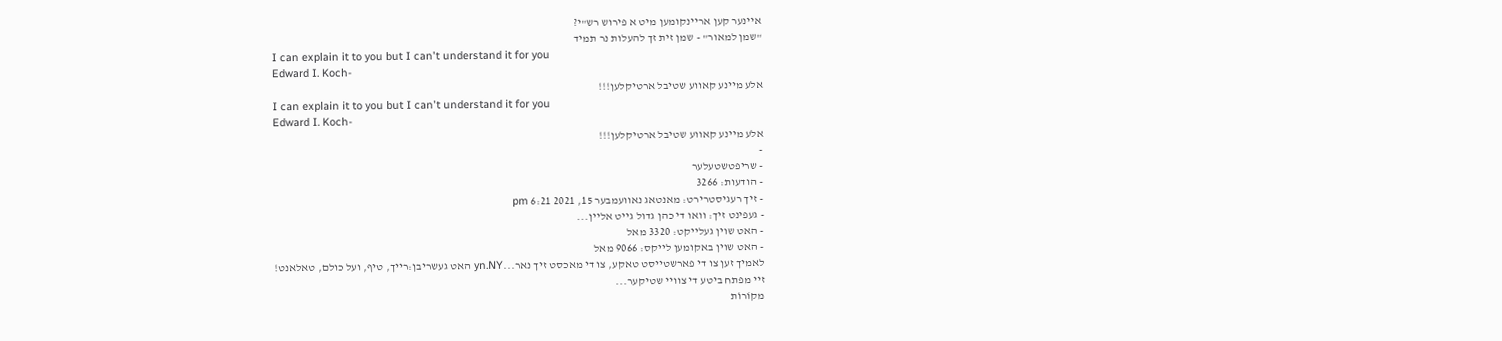איינער קען אריינקומען מיט א פירוש רש"י?
"שמן למאור" - שמן זית זך להעלות נר תמיד
I can explain it to you but I can't understand it for you
Edward I. Koch-
אלע מיינע קאווע שטיבל ארטיקלען!!!
I can explain it to you but I can't understand it for you
Edward I. Koch-
אלע מיינע קאווע שטיבל ארטיקלען!!!
-
- שריפטשטעלער
- הודעות: 3266
- זיך רעגיסטרירט: מאנטאג נאוועמבער 15, 2021 6:21 pm
- געפינט זיך: וואו די כהן גדול גייט אליין...
- האט שוין געלייקט: 3320 מאל
- האט שוין באקומען לייקס: 9066 מאל
לאמיך זען צו די פארשטייסט טאקע, צו די מאכסט זיך נאר...yn.NY האט געשריבן:רייך, טיף, ועל כולם, טאלאנט!
זיי מפתח ביטע די צוויי שטיקער...
מקוֹרוֹת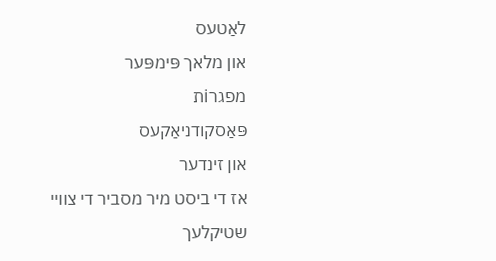לאַטעס
און מלאך פּימפּער
מפגרוֹת
פּאַסקודניאַקעס
און זינדער
אז די ביסט מיר מסביר די צוויי שטיקלעך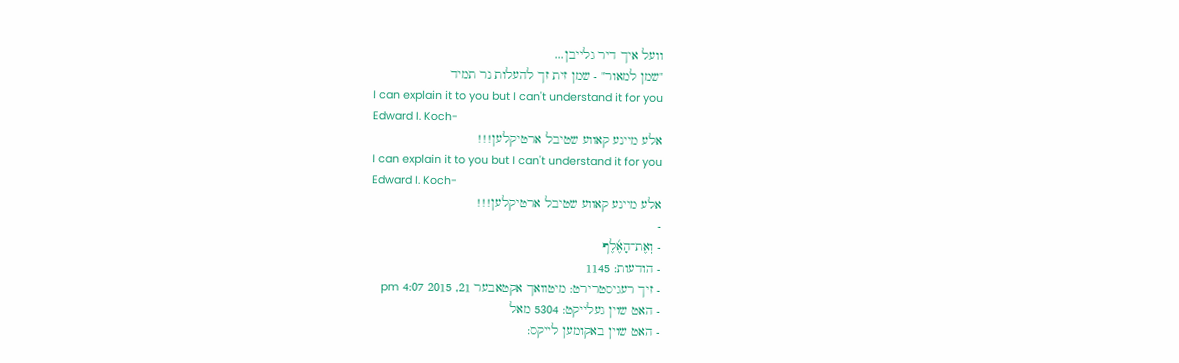וועל איך דיר גלייבן...
"שמן למאור" - שמן זית זך להעלות נר תמיד
I can explain it to you but I can't understand it for you
Edward I. Koch-
אלע מיינע קאווע שטיבל ארטיקלען!!!
I can explain it to you but I can't understand it for you
Edward I. Koch-
אלע מיינע קאווע שטיבל ארטיקלען!!!
-
- וְאֶת־הָאֶ֜לֶף
- הודעות: 1145
- זיך רעגיסטרירט: מיטוואך אקטאבער 21, 2015 4:07 pm
- האט שוין געלייקט: 5304 מאל
- האט שוין באקומען לייקס: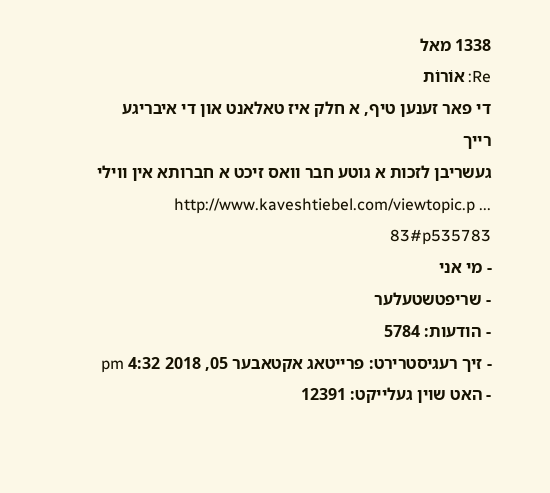1338 מאל
Re: אוֹרוֹת
די פאר זענען טיף, א חלק איז טאלאנט און די איבריגע רייך
געשריבן לזכות א גוטע חבר וואס זיכט א חברותא אין ווילי http://www.kaveshtiebel.com/viewtopic.p ... 83#p535783
- מי אני
- שריפטשטעלער
- הודעות: 5784
- זיך רעגיסטרירט: פרייטאג אקטאבער 05, 2018 4:32 pm
- האט שוין געלייקט: 12391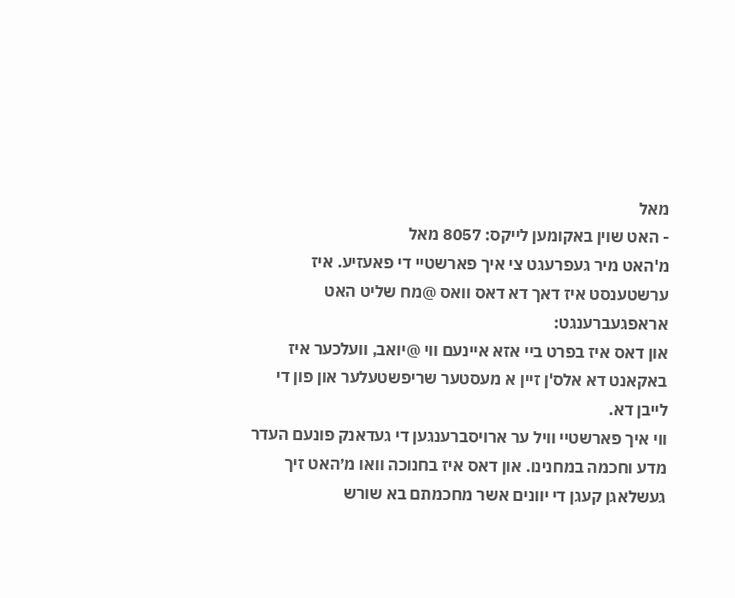מאל
- האט שוין באקומען לייקס: 8057 מאל
מ'האט מיר געפרעגט צי איך פארשטיי די פאעזיע. איז ערשטענסט איז דאך דא דאס וואס @מח שליט האט אראפגעברענגט:
און דאס איז בפרט ביי אזא איינעם ווי @יואב, וועלכער איז באקאנט דא אלס'ן זיין א מעסטער שריפשטעלער און פון די לייבן דא.
ווי איך פארשטיי וויל ער ארויסברענגען די געדאנק פונעם העדר מדע וחכמה במחנינו. און דאס איז בחנוכה וואו מ׳האט זיך געשלאגן קעגן די יוונים אשר מחכמתם בא שורש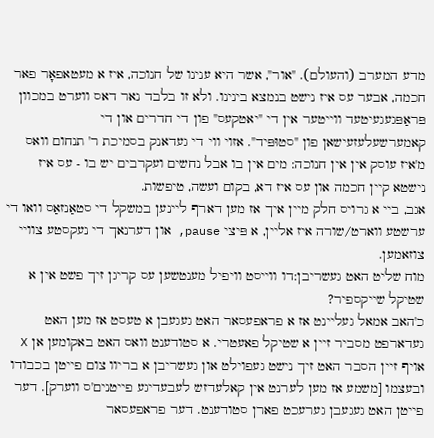מדע המערב (והעולם). "אור", אשר היא ענינו של חנוכה, איז א מעטאפאָר פאר חכמה, אבער עס איז נישט בנמצא בינינו. ולא זו בלבד נאר דאס ווערט במכוון פּראַפּגעגעיטעד ווייטער אין די "יאטקעס" פון די חדרים און די קאמערשעלעזעישאן פון "סטוּפּיד". אזוי ווי די געדאנק בסמיכת ר' תנחום וואס מ'איז עוסק אין אין חנוכה: מים אין בו אבל נחשים ועקרבים יש בו - עס איז נישטא קיין חכמה און עס איז דא, בקום ועשה, טיפשות.
אגב, ביי א גרויס חלק מיין איך אז מען דארף ליינען במשקל די סטאַנזאַס וואו די ערשטע ווארט/שורה איז אליין, א פּיצי pause, און דערנאך די נעקסטע צוויי צוזאמען.
מוח שליט האט געשריבן:דו ווייסט וויפיל מענטשען עס קריגן זיך פשט אין א שטיקל שייקספיר?
כ'האב אמאל געליינט אז א פראפעסאר האט געגעבן א טעסט אז מען האט געדארפט מסביר זיין א שטיקל פאעטרי. א סטודענט וואס האט באקומען אן X אויף זיין הסבר האט זיך נישט געפוילט און געשריבן א בריוו צום פייטן בכבודו ובעצמו [משמע אז מען לערנט אין קאלעדזש לעבעדיגע פייטנים'ס ווערק]. דער פייטן האט געגעבן גערעכט פארן סטודענט. דער פראפעסאר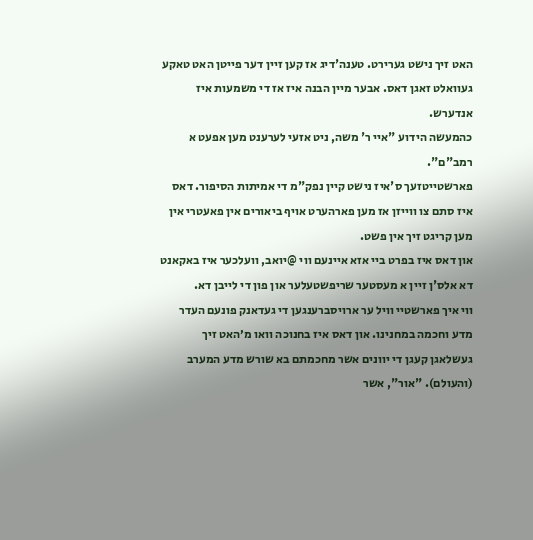האט זיך נישט גערירט. טענה'דיג אז קען זיין דער פייטן האט טאקע געוואלט זאגן דאס. אבער מיין הבנה איז אז די משמעות איז אנדערש.
כהמעשה הידוע "איי ר' משה, ניט אזעי לערענט מען אפעט א רמב"ם".
פארשטייטזעך ס'איז נישט קיין נפק"מ די אמיתות הסיפור. דאס איז סתם צו ווייזן אז מען פארהערט אויף ביאורים אין פאעטרי אין מען קריגט זיך אין פשט.
און דאס איז בפרט ביי אזא איינעם ווי @יואב, וועלכער איז באקאנט דא אלס'ן זיין א מעסטער שריפשטעלער און פון די לייבן דא.
ווי איך פארשטיי וויל ער ארויסברענגען די געדאנק פונעם העדר מדע וחכמה במחנינו. און דאס איז בחנוכה וואו מ׳האט זיך געשלאגן קעגן די יוונים אשר מחכמתם בא שורש מדע המערב (והעולם). "אור", אשר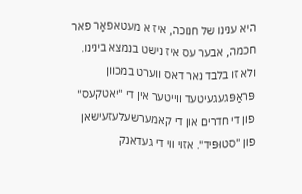היא ענינו של חנוכה, איז א מעטאפאָר פאר חכמה, אבער עס איז נישט בנמצא בינינו. ולא זו בלבד נאר דאס ווערט במכוון פּראַפּגעגעיטעד ווייטער אין די "יאטקעס" פון די חדרים און די קאמערשעלעזעישאן פון "סטוּפּיד". אזוי ווי די געדאנק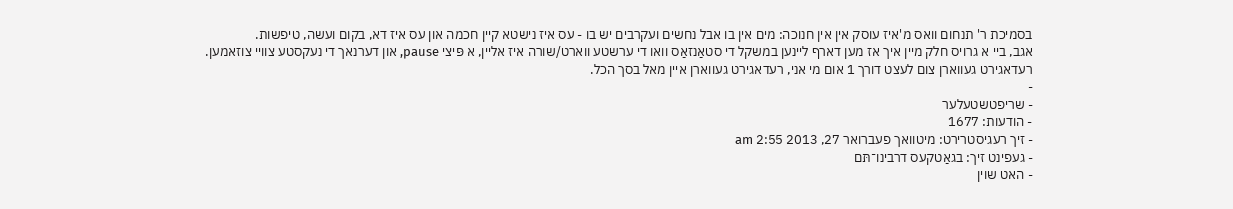בסמיכת ר' תנחום וואס מ'איז עוסק אין אין חנוכה: מים אין בו אבל נחשים ועקרבים יש בו - עס איז נישטא קיין חכמה און עס איז דא, בקום ועשה, טיפשות.
אגב, ביי א גרויס חלק מיין איך אז מען דארף ליינען במשקל די סטאַנזאַס וואו די ערשטע ווארט/שורה איז אליין, א פּיצי pause, און דערנאך די נעקסטע צוויי צוזאמען.
רעדאגירט געווארן צום לעצט דורך 1 אום מי אני, רעדאגירט געווארן איין מאל בסך הכל.
-
- שריפטשטעלער
- הודעות: 1677
- זיך רעגיסטרירט: מיטוואך פעברואר 27, 2013 2:55 am
- געפינט זיך: בגאַטקעס דרבינו־תּם
- האט שוין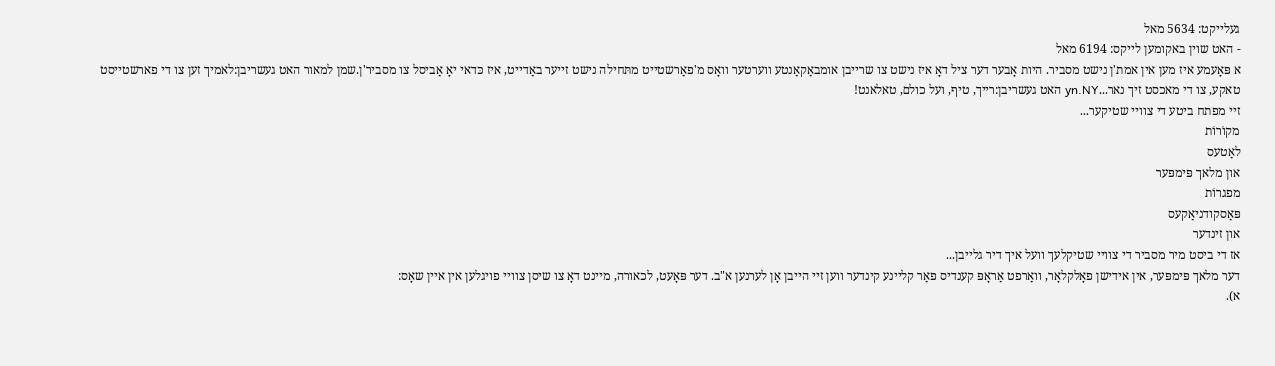געלייקט: 5634 מאל
- האט שוין באקומען לייקס: 6194 מאל
א פּאָעמע איז מען אין אמת'ן נישט מסביר. היות אָבער דער ציל דאָ איז נישט צו שרייבן אומבאַקאַנטע ווערטער וואָס מ'פאַרשטייט מתּחילה נישט זייער באַדייט, איז כּדאי יאָ אַביסל צו מסביר'ן.שמן למאור האט געשריבן:לאמיך זען צו די פארשטייסט טאקע, צו די מאכסט זיך נאר...yn.NY האט געשריבן:רייך, טיף, ועל כולם, טאלאנט!
זיי מפתח ביטע די צוויי שטיקער...
מקוֹרוֹת
לאַטעס
און מלאך פּימפּער
מפגרוֹת
פּאַסקודניאַקעס
און זינדער
אז די ביסט מיר מסביר די צוויי שטיקלעך וועל איך דיר גלייבן...
דער מלאך פּימפּער, אין אידישן פאָלקלאָר, וואַרפט אַראָפּ קענדיס פאַר קליינע קינדער ווען זיי הייבן אָן לערנען א"ב. דער פּאָעט, לכאורה, מיינט דאָ צו שיסן צוויי פויגלען אין איין שאָס:
א).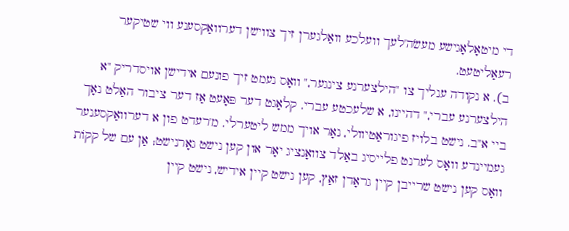די מיטאָלאָגישע מעשׂה'לעך וועלכע וואַלגערן זיך צווישן דערוואַקסענע ווי שטיקער רעאַליטעט.
ב). א נקודה ענליך צו "הילצערנע צינגער," וואָס נעמט זיך פונעם אידישן אויסדריק "א הילצערנע עברי," דהיינו, א שלעכטע עברי. קלאָגט דער פּאָעט אַז דער ציבור האַלט נאָך ביי א"ב. נישט בלויז פיגוראַטיוולי, נאָר אויך ממש ליטערלי. מ'רעדט פון א דערוואַקסענער געמיינדע וואָס לערנט פלייסיג באַלד צוואָנציג יאָר און קען נישט גאָרנישט; אַן עם של קקוֹת וואָס קען נישט שרייבן קיין גראָדן זאַץ, קען נישט קיין אידיש, נישט קיין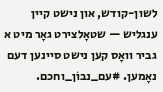לשון-קודש, און נישט קיין ענגליש — שטאָלצירט גאָר מיט א גביר וואָס קען נישט סיינען דעם נאָמען. #עם_נבוֹן_וחכם.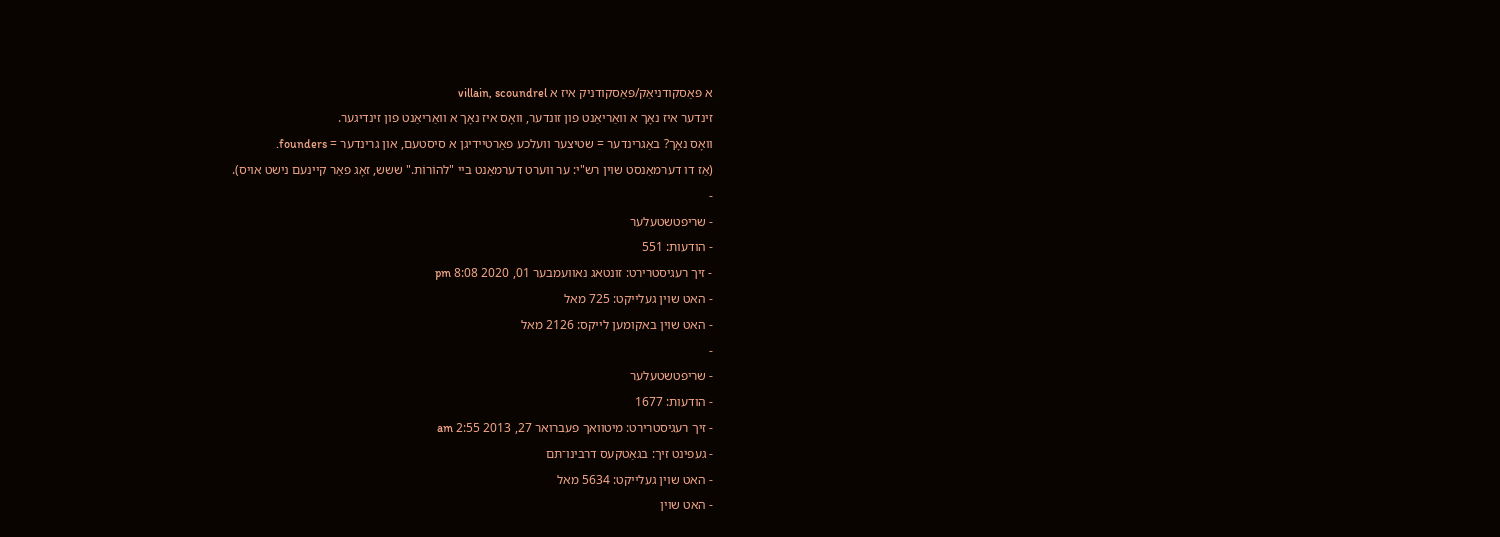א פּאַסקודניאַק/פּאַסקודניק איז א villain, scoundrel
זינדער איז נאָך א וואַריאַנט פון זונדער, וואָס איז נאָך א וואַריאַנט פון זינדיגער.
וואָס נאָך? באַגרינדער = שטיצער וועלכע פאַרטיידיגן א סיסטעם, און גרינדער = founders.
(אַז דו דערמאַנסט שוין רש"י: ער ווערט דערמאַנט ביי "להוֹרוֹת." ששש, זאָג פאַר קיינעם נישט אויס).
-
- שריפטשטעלער
- הודעות: 551
- זיך רעגיסטרירט: זונטאג נאוועמבער 01, 2020 8:08 pm
- האט שוין געלייקט: 725 מאל
- האט שוין באקומען לייקס: 2126 מאל
-
- שריפטשטעלער
- הודעות: 1677
- זיך רעגיסטרירט: מיטוואך פעברואר 27, 2013 2:55 am
- געפינט זיך: בגאַטקעס דרבינו־תּם
- האט שוין געלייקט: 5634 מאל
- האט שוין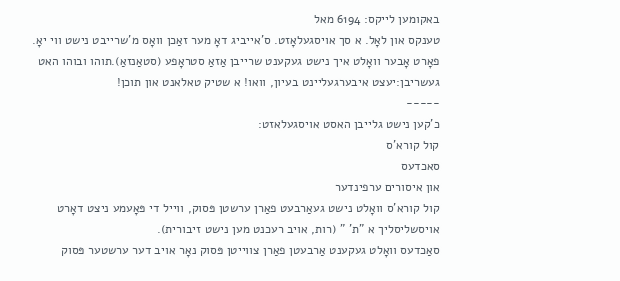באקומען לייקס: 6194 מאל
טענקס און לאָל. א סך אויסגעלאָזט. ס'אייביג דאָ מער זאַכן וואָס מ'שרייבט נישט ווי יאָ. פאָרט אָבער וואָלט איך נישט געקענט שרייבן אַזאַ סטראָפע (סטאַנזאַ).תוהו ובוהו האט געשריבן:יעצט איבערגעליינט בעיון, וואו! א שטיק טאלאנט און תוכן!
-----
כ'קען נישט גלייבן האסט אויסגעלאזט:
קול קורא'ס
סאכדעס
און איסורים ערפינדער
קול קורא'ס וואָלט נישט געאַרבעט פאַרן ערשטן פּסוק, ווייל די פּאָעמע ניצט דאָרט אויסשליסליך א "ת' " (רות, אויב רעכנט מען נישט זיבורית).
סאַכדעס וואָלט געקענט אַרבעטן פאַרן צווייטן פּסוק נאָר אויב דער ערשטער פּסוק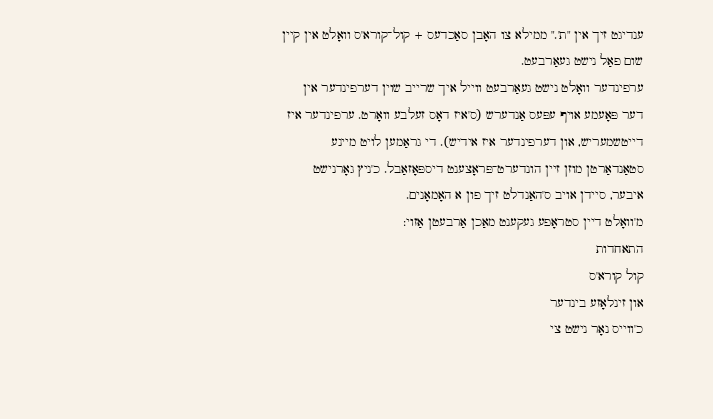ענדיגט זיך אין "ת'." ממילא צו האָבן סאַכדעס + קול־קורא'ס וואָלט אין קיין שום פאַל נישט געאַרבעט.
ערפינדער וואָלט נישט געאַרבעט ווייל איך שרייב שוין דערפינדער אין דער פּאָעמע אויף עפּעס אַנדערש (ס'איז דאָס זעלבע וואָרט. ערפינדער איז דייטשמעריש, און דערפינדער איז אידיש). די גראַמען לויט מיינע סטאַנדאַרטן מוזן זיין הונדערט־פּראָצענט דיספּאָזאַבל. כ'ניץ גאָרנישט איבער, סיידן אויב ס'האַנדלט זיך פון א האָמאָנים.
מ'וואָלט דיין סטראָפע געקענט מאַכן אַרבעטן אַזוי:
התאחדות
קול קורא'ס
און זינלאָזע בינדער
כ'ווייס נאָר נישט צי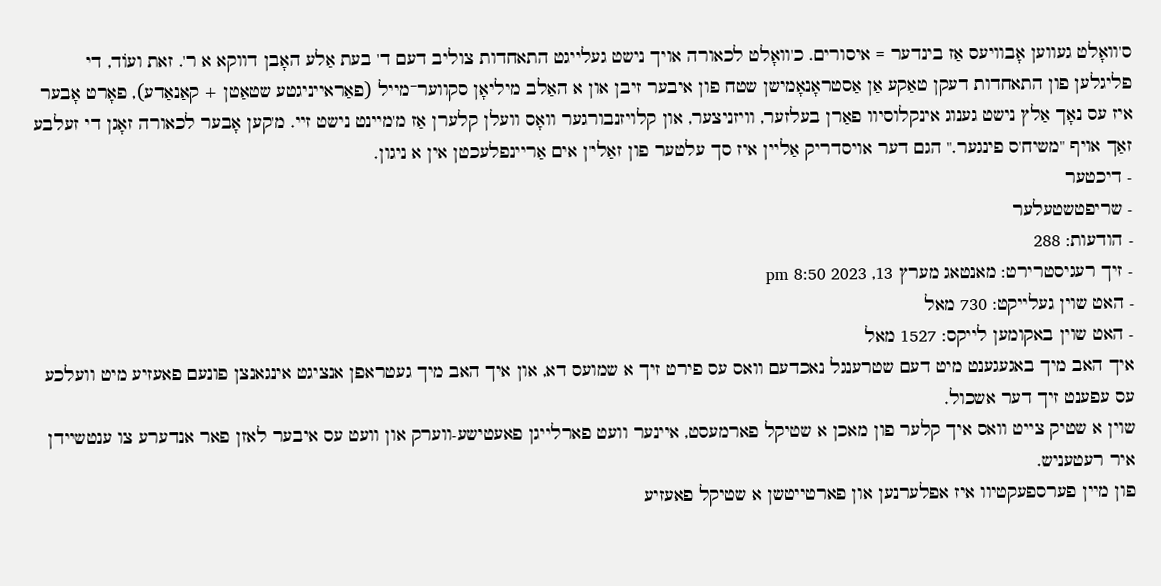ס'וואָלט געווען אָבוויעס אַז בינדער = איסורים. כ'וואָלט לכאורה אויך נישט געלייגט התאחדות צוליב דעם ד' בעת אַלע האָבן דווקא א ר'. זאת ועוֹד, די פליגלען פון התאחדות דעקן טאַקע אַן אַסטראָנאָמישן שטח פון איבער זיבן און א האַלב מיליאָן סקווער־מייל (פאַראייניגטע שטאַטן + קאַנאַדע), פאָרט אָבער איז עס נאָך אַלץ נישט גענוג אינקלוסיוו פאַרן בעלזער, וויזניצער, און קלויזנבורגער וואָס וועלן קלערן אַז מ'מיינט נישט זיי. מ'קען אָבער לכאורה זאָגן די זעלבע זאַך אויף "משיח'ס פינגער." הגם דער אויסדריק אַליין איז סך עלטער פון זאַלי'ן אים אַריינפלעכטן אין א ניגון.
- דיכטער
- שריפטשטעלער
- הודעות: 288
- זיך רעגיסטרירט: מאנטאג מערץ 13, 2023 8:50 pm
- האט שוין געלייקט: 730 מאל
- האט שוין באקומען לייקס: 1527 מאל
איך האב מיך באגעגענט מיט דעם שטרענגל נאכדעם וואס עס פירט זיך א שמועס דא, און איך האב מיך געטראפן אנציגט אינגאנצן פונעם פאעזיע מיט וועלכע עס עפענט זיך דער אשכול.
שוין א שטיק צייט וואס איך קלער פון מאכן א שטיקל פארמעסט, איינער וועט פארלייגן פאעטישע-ווערק און וועט עס איבער לאזן פאר אנדערע צו ענטשיידן איר רעטעניש.
פון מיין פערספעקטיוו איז אפלערנען און פארטייטשן א שטיקל פאעזיע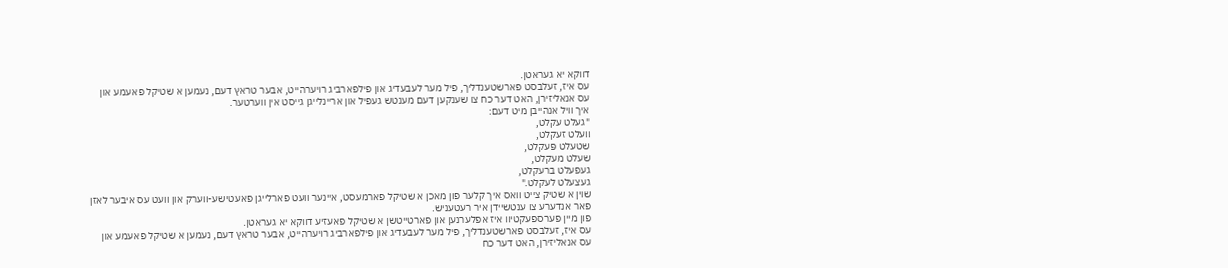דווקא יא געראטן.
עס איז, זעלבסט פארשטענדליך, פיל מער לעבעדיג און פילפארביג רויערהייט, אבער טראץ דעם, נעמען א שטיקל פאעמע און עס אנאליזירן, האט דער כח צו שענקען דעם מענטש געפיל און אריינלייגן גייסט אין ווערטער.
איך וויל אנהייבן מיט דעם:
"געלט עקלט,
וועלט זעקלט,
שטעלט פּעקלט,
שעלט מעקלט,
געפעלט ברעקלט,
געצעלט לעקלט."
שוין א שטיק צייט וואס איך קלער פון מאכן א שטיקל פארמעסט, איינער וועט פארלייגן פאעטישע-ווערק און וועט עס איבער לאזן פאר אנדערע צו ענטשיידן איר רעטעניש.
פון מיין פערספעקטיוו איז אפלערנען און פארטייטשן א שטיקל פאעזיע דווקא יא געראטן.
עס איז, זעלבסט פארשטענדליך, פיל מער לעבעדיג און פילפארביג רויערהייט, אבער טראץ דעם, נעמען א שטיקל פאעמע און עס אנאליזירן, האט דער כח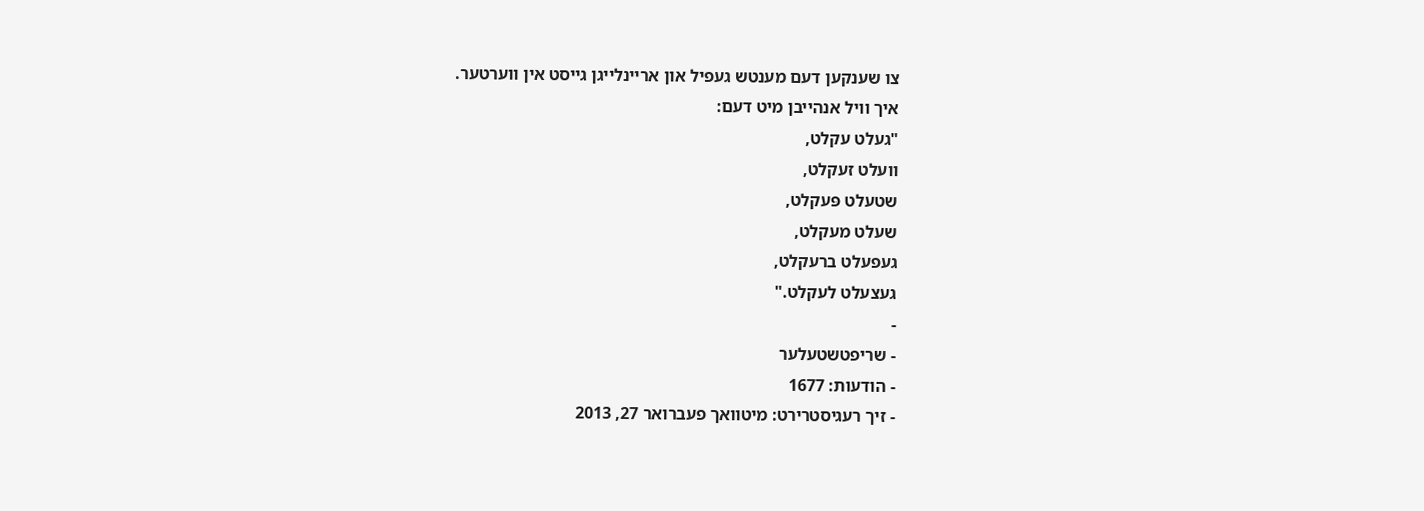צו שענקען דעם מענטש געפיל און אריינלייגן גייסט אין ווערטער.
איך וויל אנהייבן מיט דעם:
"געלט עקלט,
וועלט זעקלט,
שטעלט פּעקלט,
שעלט מעקלט,
געפעלט ברעקלט,
געצעלט לעקלט."
-
- שריפטשטעלער
- הודעות: 1677
- זיך רעגיסטרירט: מיטוואך פעברואר 27, 2013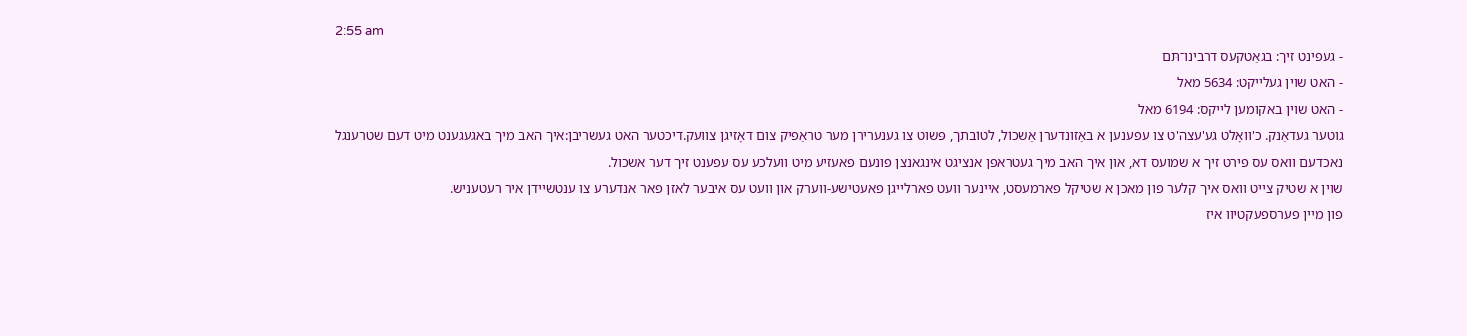2:55 am
- געפינט זיך: בגאַטקעס דרבינו־תּם
- האט שוין געלייקט: 5634 מאל
- האט שוין באקומען לייקס: 6194 מאל
גוטער געדאַנק. כ'וואָלט גע'עצה'ט צו עפענען א באַזונדערן אַשכוֹל, לטוֹבתך, פּשוט צו גענערירן מער טראַפיק צום דאָזיגן צוועק.דיכטער האט געשריבן:איך האב מיך באגעגענט מיט דעם שטרענגל נאכדעם וואס עס פירט זיך א שמועס דא, און איך האב מיך געטראפן אנציגט אינגאנצן פונעם פאעזיע מיט וועלכע עס עפענט זיך דער אשכול.
שוין א שטיק צייט וואס איך קלער פון מאכן א שטיקל פארמעסט, איינער וועט פארלייגן פאעטישע-ווערק און וועט עס איבער לאזן פאר אנדערע צו ענטשיידן איר רעטעניש.
פון מיין פערספעקטיוו איז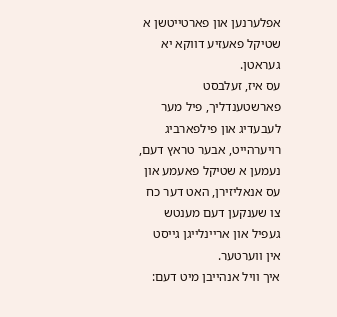אפלערנען און פארטייטשן א שטיקל פאעזיע דווקא יא געראטן.
עס איז, זעלבסט פארשטענדליך, פיל מער לעבעדיג און פילפארביג רויערהייט, אבער טראץ דעם, נעמען א שטיקל פאעמע און עס אנאליזירן, האט דער כח צו שענקען דעם מענטש געפיל און אריינלייגן גייסט אין ווערטער.
איך וויל אנהייבן מיט דעם: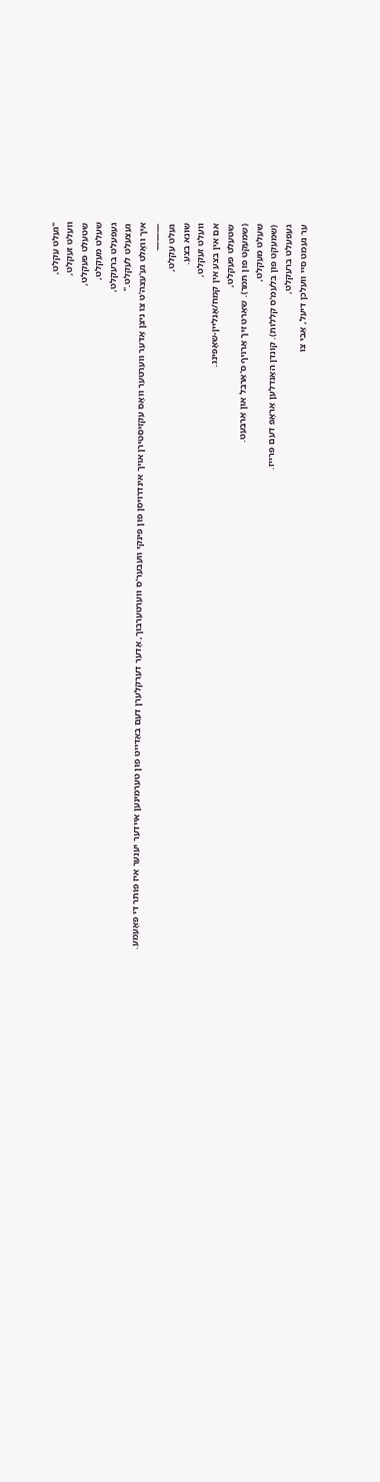"געלט עקלט,
וועלט זעקלט,
שטעלט פּעקלט,
שעלט מעקלט,
געפעלט ברעקלט,
געצעלט לעקלט."
איך וואָלט גע'עצה'ט צו ניצן אָדער ווערטער וואָס עקזיסטירן אויך אינדרויסן פון פּינקי וועבער'ס ווערטערבוך, אָדער דערקלערן דעם באַדייט פון טערמינען איידער יענער איז פּוֹתר די פּאָעמע.
———
געלט עקלט,
שונא בצע.
וועלט זעקלט,
אם אין בצע אין קמח/אָנליין-שאָפּינג.
שטעלט פּעקלט,
(שמעקט פון תּמר). שאַרט זיך אַרויף ס'אַרבל און אַרבעט.
שעלט מעקלט,
(שמעקט פון בּלעמ'ס קללות). קונדן האַנדלען אַראָפּ דעם פּרייז.
געפעלט ברעקלט,
ער נעמט סיי וועלכן דיעל, אַבי צו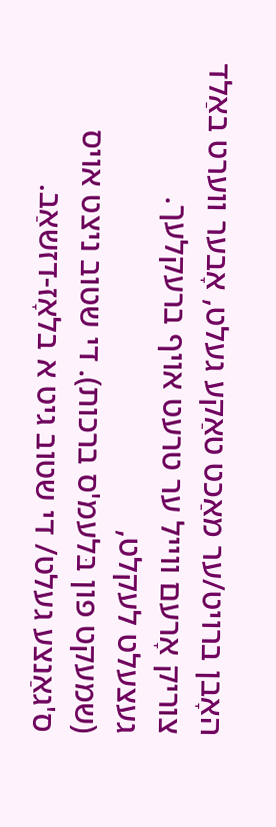האָבן ברויט/ער מאַכט טאַקע געלט, אָבער ווערט באַלד צוריק אָרעם ווייל ער טרעט אויף ברעקלעך.
געצעלט לעקלט,
(שמעקט פון בּלעמ'ס ברכות). די שטוב ניצט אויס ס'גאַנצע געלט/ די שטוב גיט א בלאָז-דזשאַב.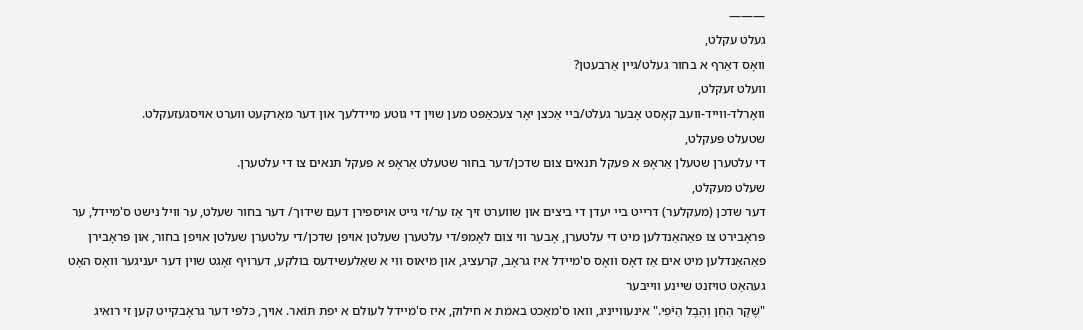———
געלט עקלט,
וואָס דאַרף א בחור געלט/גיין אַרבעטן?
וועלט זעקלט,
וואָרלד-ווייד-וועב קאָסט אָבער געלט/ביי אַכצן יאָר צעכאַפּט מען שוין די גוטע מיידלעך און דער מאַרקעט ווערט אויסגעזעקלט.
שטעלט פּעקלט,
די עלטערן שטעלן אַראָפּ א פּעקל תּנאים צום שדכן/דער בחור שטעלט אַראָפּ א פּעקל תּנאים צו די עלטערן.
שעלט מעקלט,
דער שדכן (מעקלער) דרייט ביי יעדן די ביצים און שווערט זיך אַז ער/זי גייט אויספירן דעם שידוך/ דער בחור שעלט, ער וויל נישט ס'מיידל, ער פּראָבירט צו פאַהאַנדלען מיט די עלטערן, אָבער ווי צום לאָמפּ/די עלטערן שעלטן אויפן שדכן/די עלטערן שעלטן אויפן בחור, און פּראָבירן פאַהאַנדלען מיט אים אַז דאָס וואָס ס'מיידל איז גראָב, קרעציג, און מיאוס ווי א שאַלעשידעס בולקע, דערויף זאָגט שוין דער יעניגער וואָס האָט געהאַט טויזנט שיינע ווייבער
"שֶׁקֶר הַחֵן וְהֶבֶל הַיֹּפִי." אינעווייניג, וואו ס'מאַכט באמת א חילוק, איז ס'מיידל לעולם א יפת תּוֹאר. אויך, כּלפּי דער גראָבקייט קען זי רואיג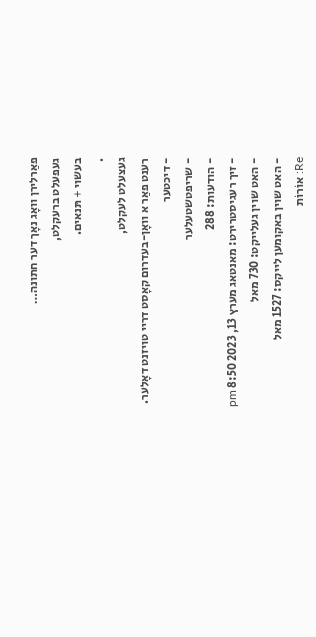פאַרלירן וואָג נאָך דער חתונה…
געפעלט ברעקלט,
בעשוי + תּנאים.
.
געצעלט לעקלט,
רענט פאַר א וואָן-בעדרום קאָסט דריי טויזנט דאָלער.
- דיכטער
- שריפטשטעלער
- הודעות: 288
- זיך רעגיסטרירט: מאנטאג מערץ 13, 2023 8:50 pm
- האט שוין געלייקט: 730 מאל
- האט שוין באקומען לייקס: 1527 מאל
Re: אוֹרוֹת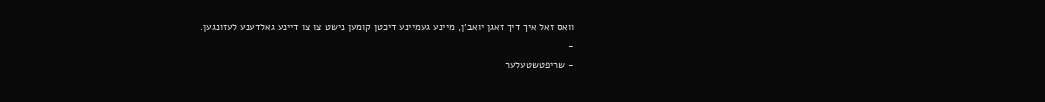וואס זאל איך דיך זאגן יואב׳ן, מיינע געמיינע דיכטן קומען נישט צו צו דיינע גאלדענע לעזונגען.
-
- שריפטשטעלער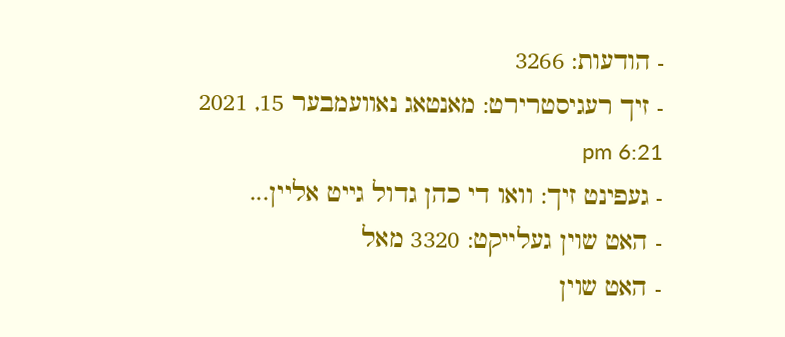- הודעות: 3266
- זיך רעגיסטרירט: מאנטאג נאוועמבער 15, 2021 6:21 pm
- געפינט זיך: וואו די כהן גדול גייט אליין...
- האט שוין געלייקט: 3320 מאל
- האט שוין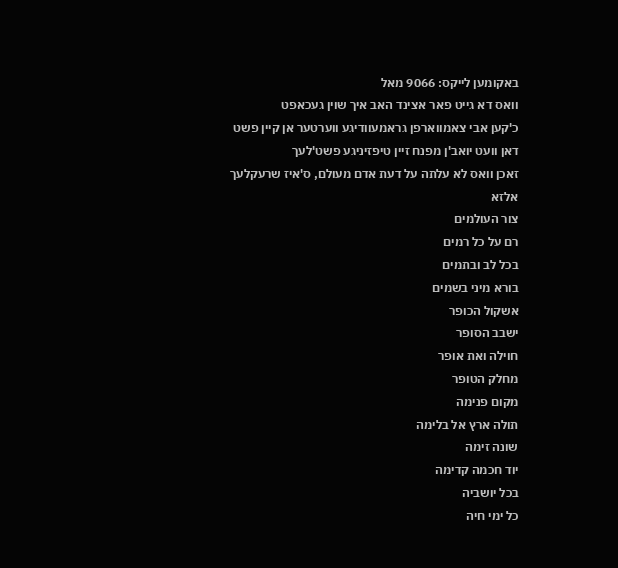באקומען לייקס: 9066 מאל
וואס דא גייט פאר אצינד האב איך שוין געכאפט
כ'קען אבי צאמווארפן גראמעוודיגע ווערטער אן קיין פשט
דאן וועט יואב'ן מפנח זיין טיפזיניגע פשט'לעך
זאכן וואס לא עלתה על דעת אדם מעולם, ס'איז שרעקלעך
אלזא
צור העולמים
רם על כל רמים
בכל לב ובתמים
בורא מיני בשמים
אשקול הכופר
ישבב הסופר
חוילה ואת אופר
מחלק הטופר
מקום פנימה
תולה ארץ אל בלימה
שונה זימה
יוד חכמה קדימה
בכל יושביה
כל ימי חיה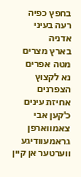בחפץ כפיה
רעה בעיני אדניה
בארץ מצרים
מטה אפרים
נא לקצוץ הצפרנים
אחיזת עינים
כ'קען אבי צאמווארפן גראמעוודיגע ווערטער אן קיין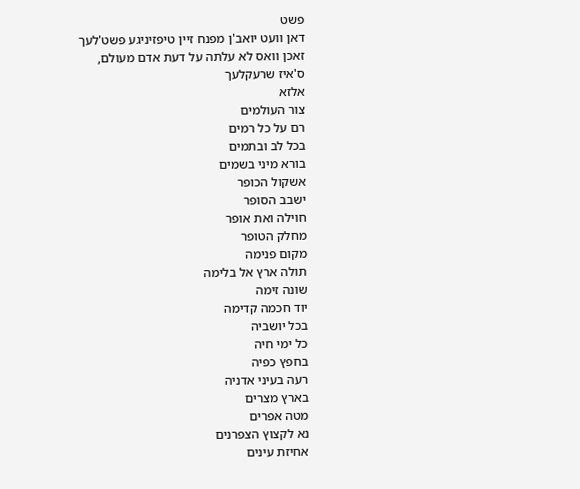פשט
דאן וועט יואב'ן מפנח זיין טיפזיניגע פשט'לעך
זאכן וואס לא עלתה על דעת אדם מעולם, ס'איז שרעקלעך
אלזא
צור העולמים
רם על כל רמים
בכל לב ובתמים
בורא מיני בשמים
אשקול הכופר
ישבב הסופר
חוילה ואת אופר
מחלק הטופר
מקום פנימה
תולה ארץ אל בלימה
שונה זימה
יוד חכמה קדימה
בכל יושביה
כל ימי חיה
בחפץ כפיה
רעה בעיני אדניה
בארץ מצרים
מטה אפרים
נא לקצוץ הצפרנים
אחיזת עינים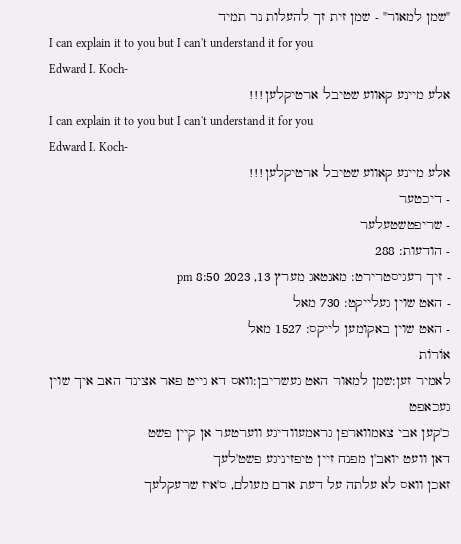"שמן למאור" - שמן זית זך להעלות נר תמיד
I can explain it to you but I can't understand it for you
Edward I. Koch-
אלע מיינע קאווע שטיבל ארטיקלען!!!
I can explain it to you but I can't understand it for you
Edward I. Koch-
אלע מיינע קאווע שטיבל ארטיקלען!!!
- דיכטער
- שריפטשטעלער
- הודעות: 288
- זיך רעגיסטרירט: מאנטאג מערץ 13, 2023 8:50 pm
- האט שוין געלייקט: 730 מאל
- האט שוין באקומען לייקס: 1527 מאל
אוֹרוֹת
לאמיר זען:שמן למאור האט געשריבן:וואס דא גייט פאר אצינד האב איך שוין געכאפט
כ'קען אבי צאמווארפן גראמעוודיגע ווערטער אן קיין פשט
דאן וועט יואב'ן מפנח זיין טיפזיניגע פשט'לעך
זאכן וואס לא עלתה על דעת אדם מעולם, ס'איז שרעקלעך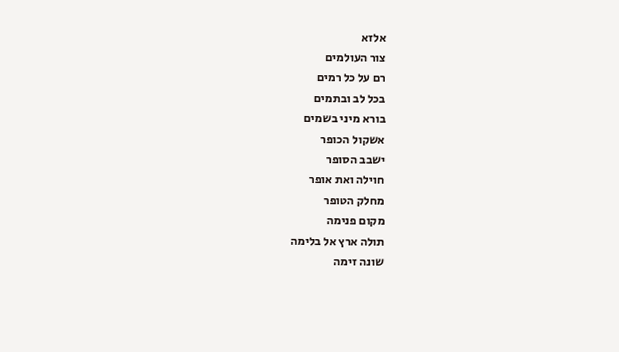אלזא
צור העולמים
רם על כל רמים
בכל לב ובתמים
בורא מיני בשמים
אשקול הכופר
ישבב הסופר
חוילה ואת אופר
מחלק הטופר
מקום פנימה
תולה ארץ אל בלימה
שונה זימה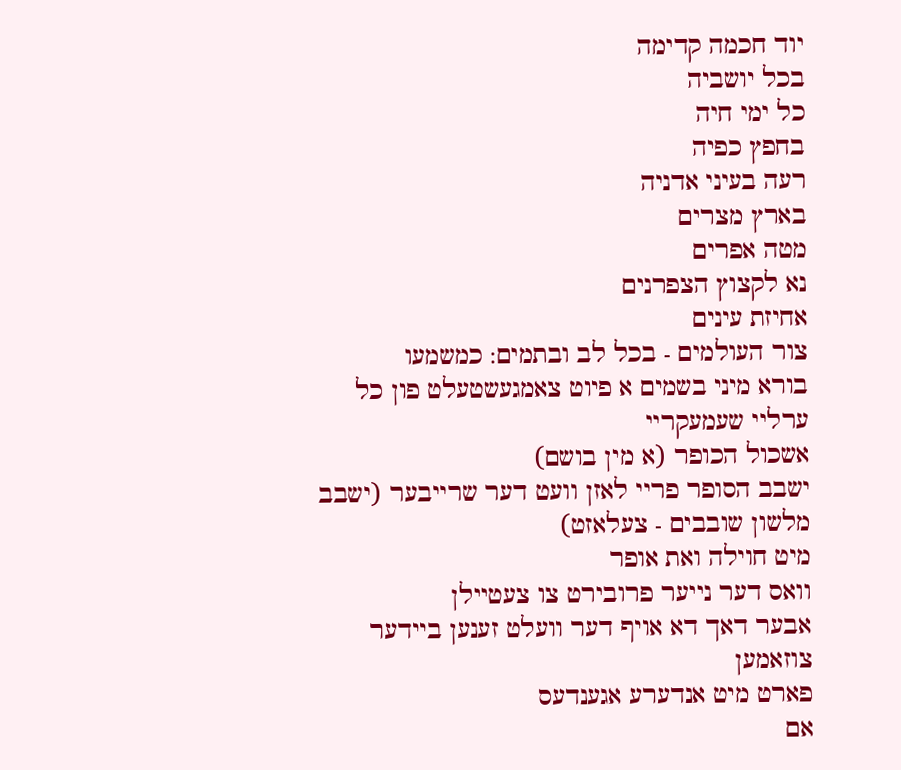יוד חכמה קדימה
בכל יושביה
כל ימי חיה
בחפץ כפיה
רעה בעיני אדניה
בארץ מצרים
מטה אפרים
נא לקצוץ הצפרנים
אחיזת עינים
צור העולמים - בכל לב ובתמים: כמשמעו
בורא מיני בשמים א פיוט צאמגעשטעלט פון כל ערליי שעמעקריי
אשכול הכופר (א מין בושם)
ישבב הסופר פריי לאזן וועט דער שרייבער (ישבב מלשון שובבים - צעלאזט)
מיט חוילה ואת אופר
וואס דער נייער פרובירט צו צעטיילן
אבער דאך דא אויף דער וועלט זענען ביידער צוזאמען
פארט מיט אנדערע אגענדעס
אם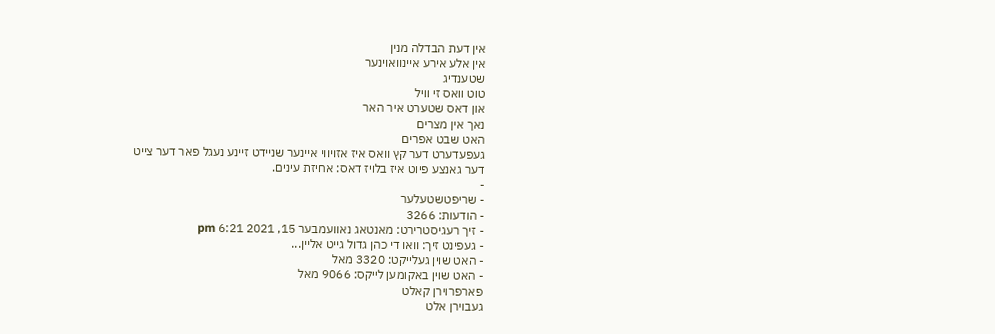אין דעת הבדלה מנין
אין אלע אירע איינוואוינער
שטענדיג
טוט וואס זי וויל
און דאס שטערט איר האר
נאך אין מצרים
האט שבט אפרים
געפעדערט דער קץ וואס איז אזויווי איינער שניידט זיינע נעגל פאר דער צייט
דער גאנצע פיוט איז בלויז דאס: אחיזת עינים.
-
- שריפטשטעלער
- הודעות: 3266
- זיך רעגיסטרירט: מאנטאג נאוועמבער 15, 2021 6:21 pm
- געפינט זיך: וואו די כהן גדול גייט אליין...
- האט שוין געלייקט: 3320 מאל
- האט שוין באקומען לייקס: 9066 מאל
פארפרוירן קאלט
געבוירן אלט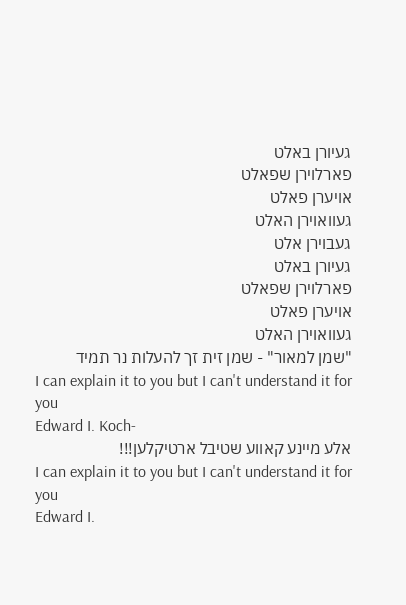געיורן באלט
פארלוירן שפאלט
אויערן פאלט
געוואוירן האלט
געבוירן אלט
געיורן באלט
פארלוירן שפאלט
אויערן פאלט
געוואוירן האלט
"שמן למאור" - שמן זית זך להעלות נר תמיד
I can explain it to you but I can't understand it for you
Edward I. Koch-
אלע מיינע קאווע שטיבל ארטיקלען!!!
I can explain it to you but I can't understand it for you
Edward I.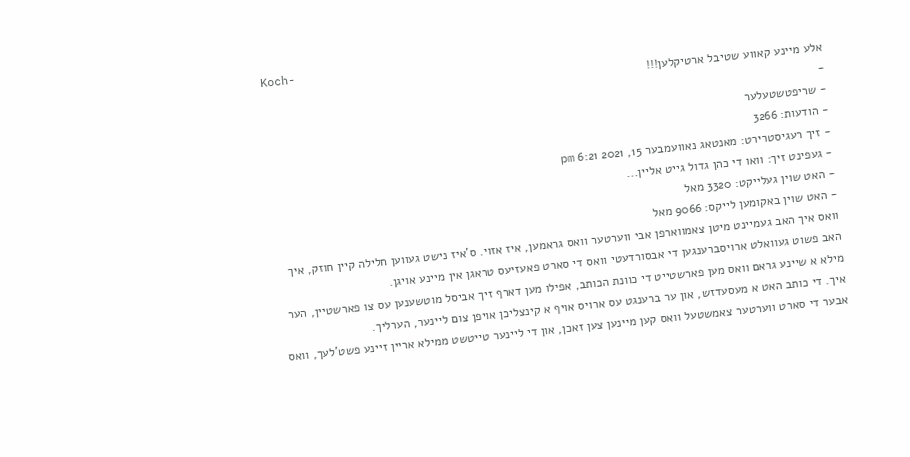Koch-
אלע מיינע קאווע שטיבל ארטיקלען!!!
-
- שריפטשטעלער
- הודעות: 3266
- זיך רעגיסטרירט: מאנטאג נאוועמבער 15, 2021 6:21 pm
- געפינט זיך: וואו די כהן גדול גייט אליין...
- האט שוין געלייקט: 3320 מאל
- האט שוין באקומען לייקס: 9066 מאל
וואס איך האב געמיינט מיטן צאמווארפן אבי ווערטער וואס גראמען, איז אזוי. ס'איז נישט געווען חלילה קיין חוזק, איך האב פשוט געוואלט ארויסברענגען די אבסורדעטי וואס די סארט פאעזיעס טראגן אין מיינע אויגן.
מילא א שיינע גראם וואס מען פארשטייט די כוונת הכותב, אפילו מען דארף זיך אביסל מוטשענען עס צו פארשטיין, הער איך. די כותב האט א מעסעדזש, און ער ברענגט עס ארויס אויף א קינצליכן אויפן צום ליינער, הערליך.
אבער די סארט ווערטער צאמשטעל וואס קען מיינען צען זאכן, און די ליינער טייטשט ממילא אריין זיינע פשט'לעך, וואס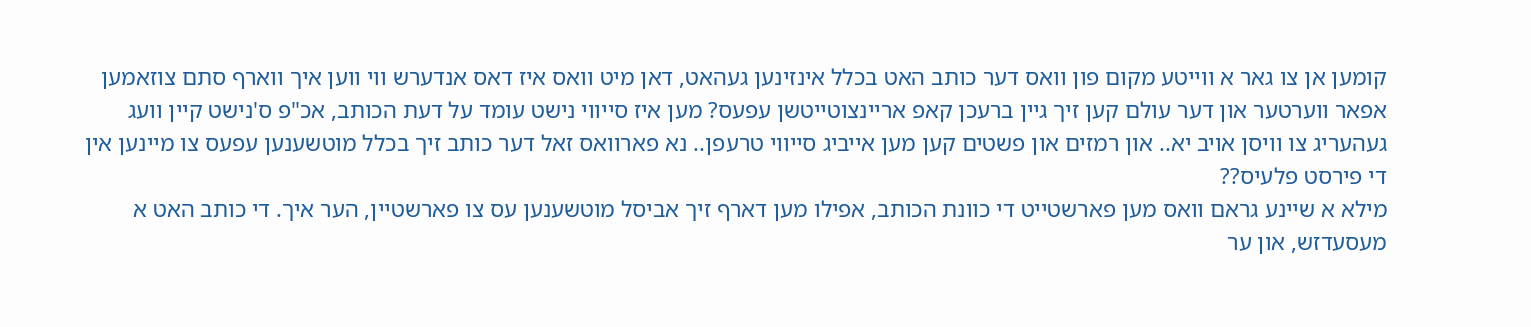קומען אן צו גאר א ווייטע מקום פון וואס דער כותב האט בכלל אינזינען געהאט, דאן מיט וואס איז דאס אנדערש ווי ווען איך ווארף סתם צוזאמען אפאר ווערטער און דער עולם קען זיך גיין ברעכן קאפ אריינצוטייטשן עפעס? מען איז סייווי נישט עומד על דעת הכותב, אכ"פ ס'נישט קיין וועג געהעריג צו וויסן אויב יא.. און רמזים און פשטים קען מען אייביג סייווי טרעפן.. נא פארוואס זאל דער כותב זיך בכלל מוטשענען עפעס צו מיינען אין די פירסט פלעיס??
מילא א שיינע גראם וואס מען פארשטייט די כוונת הכותב, אפילו מען דארף זיך אביסל מוטשענען עס צו פארשטיין, הער איך. די כותב האט א מעסעדזש, און ער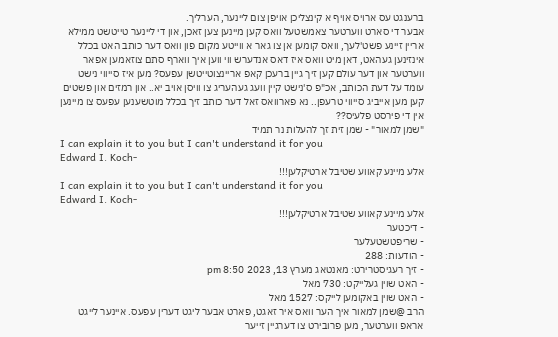ברענגט עס ארויס אויף א קינצליכן אויפן צום ליינער, הערליך.
אבער די סארט ווערטער צאמשטעל וואס קען מיינען צען זאכן, און די ליינער טייטשט ממילא אריין זיינע פשט'לעך, וואס קומען אן צו גאר א ווייטע מקום פון וואס דער כותב האט בכלל אינזינען געהאט, דאן מיט וואס איז דאס אנדערש ווי ווען איך ווארף סתם צוזאמען אפאר ווערטער און דער עולם קען זיך גיין ברעכן קאפ אריינצוטייטשן עפעס? מען איז סייווי נישט עומד על דעת הכותב, אכ"פ ס'נישט קיין וועג געהעריג צו וויסן אויב יא.. און רמזים און פשטים קען מען אייביג סייווי טרעפן.. נא פארוואס זאל דער כותב זיך בכלל מוטשענען עפעס צו מיינען אין די פירסט פלעיס??
"שמן למאור" - שמן זית זך להעלות נר תמיד
I can explain it to you but I can't understand it for you
Edward I. Koch-
אלע מיינע קאווע שטיבל ארטיקלען!!!
I can explain it to you but I can't understand it for you
Edward I. Koch-
אלע מיינע קאווע שטיבל ארטיקלען!!!
- דיכטער
- שריפטשטעלער
- הודעות: 288
- זיך רעגיסטרירט: מאנטאג מערץ 13, 2023 8:50 pm
- האט שוין געלייקט: 730 מאל
- האט שוין באקומען לייקס: 1527 מאל
הרב @שמן למאור איך הער וואס איר זאגט, פארט אבער ליגט דערין עפעס. איינער לייגט אראפ ווערטער, מען פרובירט צו דערגיין זייער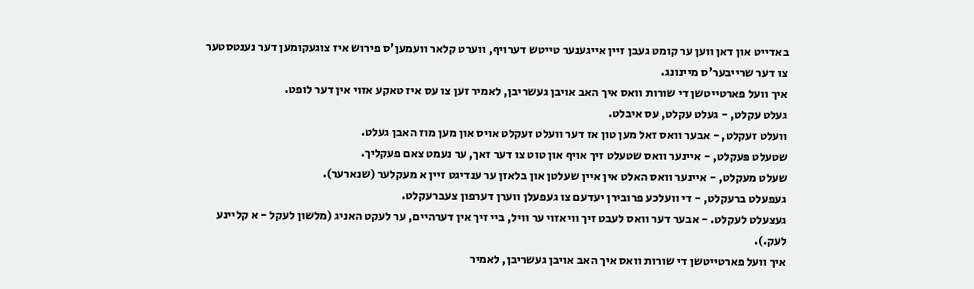באדייט און דאן ווען ער קומט געבן זיין אייגענער טייטש דערויף, ווערט קלאר וועמען'ס פירוש איז צוגעקומען דער נענטסטער צו דער שרייבער'ס מיינונג.
איך וועל פארטייטשן די שורות וואס איך האב אויבן געשריבן, לאמיר זען צו עס איז טאקע אזוי אין דער לופט.
געלט עקלט, - געלט עקלט, עס איבלט.
וועלט זעקלט, - אבער וואס זאל מען טון אז דער וועלט זעקלט אויס און מען מוז האבן געלט.
שטעלט פּעקלט, - איינער וואס שטעלט זיך אויף און טוט צו דער זאך, ער נעמט צאם פעקליך.
שעלט מעקלט, - איינער וואס האלט אין איין שעלטן און בלאזן ער ענדיגט זיין א מעקלער (שנארער).
געפעלט ברעקלט, - די וועלכע פרובירן יעדעם צו געפעלן ווערן דערפון צעברעקלט.
געצעלט לעקלט. - אבער דער וואס לעבט זיך וויאזוי ער וויל, ביי זיך אין דערהיים, ער לעקט האניג (מלשון לעקל - א קליינע לעק.).
איך וועל פארטייטשן די שורות וואס איך האב אויבן געשריבן, לאמיר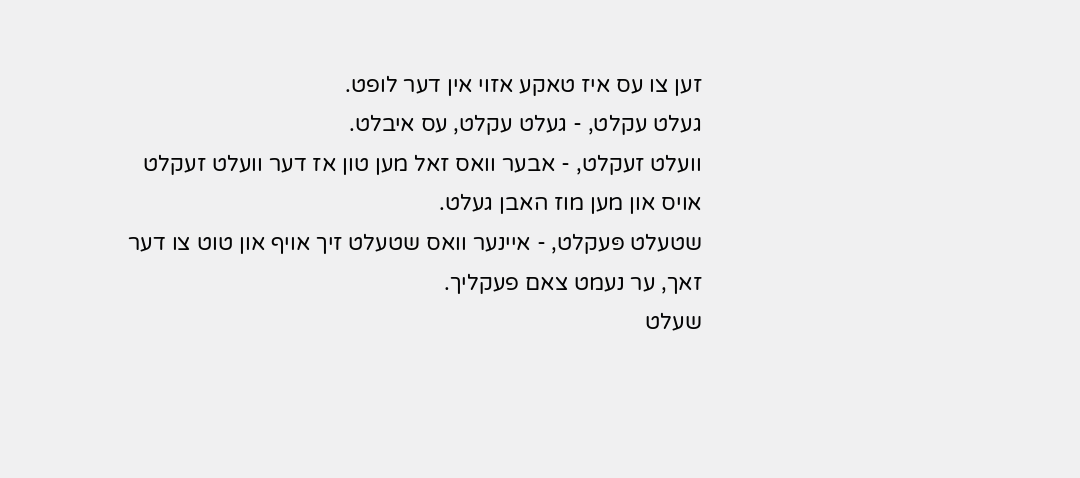זען צו עס איז טאקע אזוי אין דער לופט.
געלט עקלט, - געלט עקלט, עס איבלט.
וועלט זעקלט, - אבער וואס זאל מען טון אז דער וועלט זעקלט אויס און מען מוז האבן געלט.
שטעלט פּעקלט, - איינער וואס שטעלט זיך אויף און טוט צו דער זאך, ער נעמט צאם פעקליך.
שעלט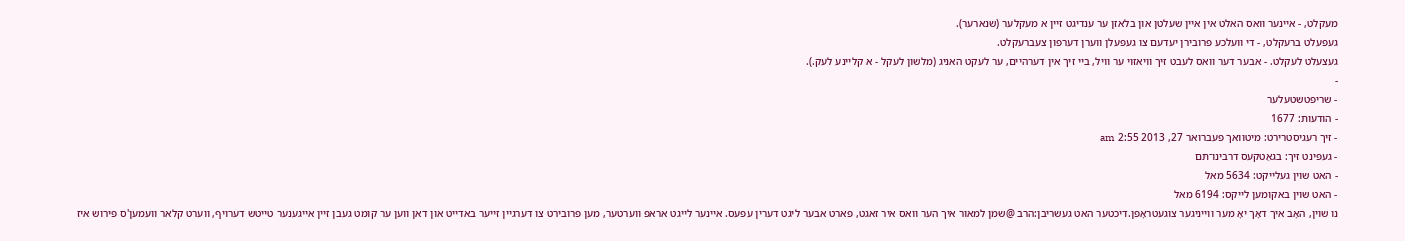מעקלט, - איינער וואס האלט אין איין שעלטן און בלאזן ער ענדיגט זיין א מעקלער (שנארער).
געפעלט ברעקלט, - די וועלכע פרובירן יעדעם צו געפעלן ווערן דערפון צעברעקלט.
געצעלט לעקלט. - אבער דער וואס לעבט זיך וויאזוי ער וויל, ביי זיך אין דערהיים, ער לעקט האניג (מלשון לעקל - א קליינע לעק.).
-
- שריפטשטעלער
- הודעות: 1677
- זיך רעגיסטרירט: מיטוואך פעברואר 27, 2013 2:55 am
- געפינט זיך: בגאַטקעס דרבינו־תּם
- האט שוין געלייקט: 5634 מאל
- האט שוין באקומען לייקס: 6194 מאל
נו שוין, האָב איך דאָך יאָ מער ווייניגער צוגעטראָפן.דיכטער האט געשריבן:הרב @שמן למאור איך הער וואס איר זאגט, פארט אבער ליגט דערין עפעס. איינער לייגט אראפ ווערטער, מען פרובירט צו דערגיין זייער באדייט און דאן ווען ער קומט געבן זיין אייגענער טייטש דערויף, ווערט קלאר וועמען'ס פירוש איז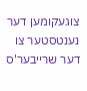צוגעקומען דער נענטסטער צו דער שרייבער'ס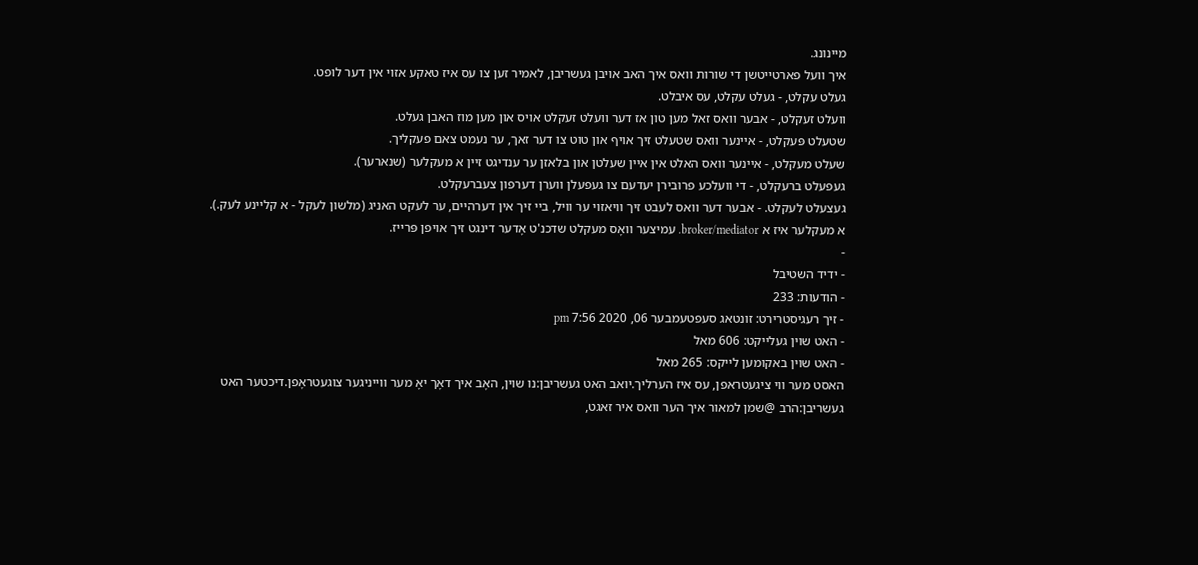מיינונג.
איך וועל פארטייטשן די שורות וואס איך האב אויבן געשריבן, לאמיר זען צו עס איז טאקע אזוי אין דער לופט.
געלט עקלט, - געלט עקלט, עס איבלט.
וועלט זעקלט, - אבער וואס זאל מען טון אז דער וועלט זעקלט אויס און מען מוז האבן געלט.
שטעלט פּעקלט, - איינער וואס שטעלט זיך אויף און טוט צו דער זאך, ער נעמט צאם פעקליך.
שעלט מעקלט, - איינער וואס האלט אין איין שעלטן און בלאזן ער ענדיגט זיין א מעקלער (שנארער).
געפעלט ברעקלט, - די וועלכע פרובירן יעדעם צו געפעלן ווערן דערפון צעברעקלט.
געצעלט לעקלט. - אבער דער וואס לעבט זיך וויאזוי ער וויל, ביי זיך אין דערהיים, ער לעקט האניג (מלשון לעקל - א קליינע לעק.).
א מעקלער איז א broker/mediator. עמיצער וואָס מעקלט שדכנ'ט אָדער דינגט זיך אויפן פּרייז.
-
- ידיד השטיבל
- הודעות: 233
- זיך רעגיסטרירט: זונטאג סעפטעמבער 06, 2020 7:56 pm
- האט שוין געלייקט: 606 מאל
- האט שוין באקומען לייקס: 265 מאל
האסט מער ווי ציגעטראפן, עס איז הערליך.יואב האט געשריבן:נו שוין, האָב איך דאָך יאָ מער ווייניגער צוגעטראָפן.דיכטער האט געשריבן:הרב @שמן למאור איך הער וואס איר זאגט,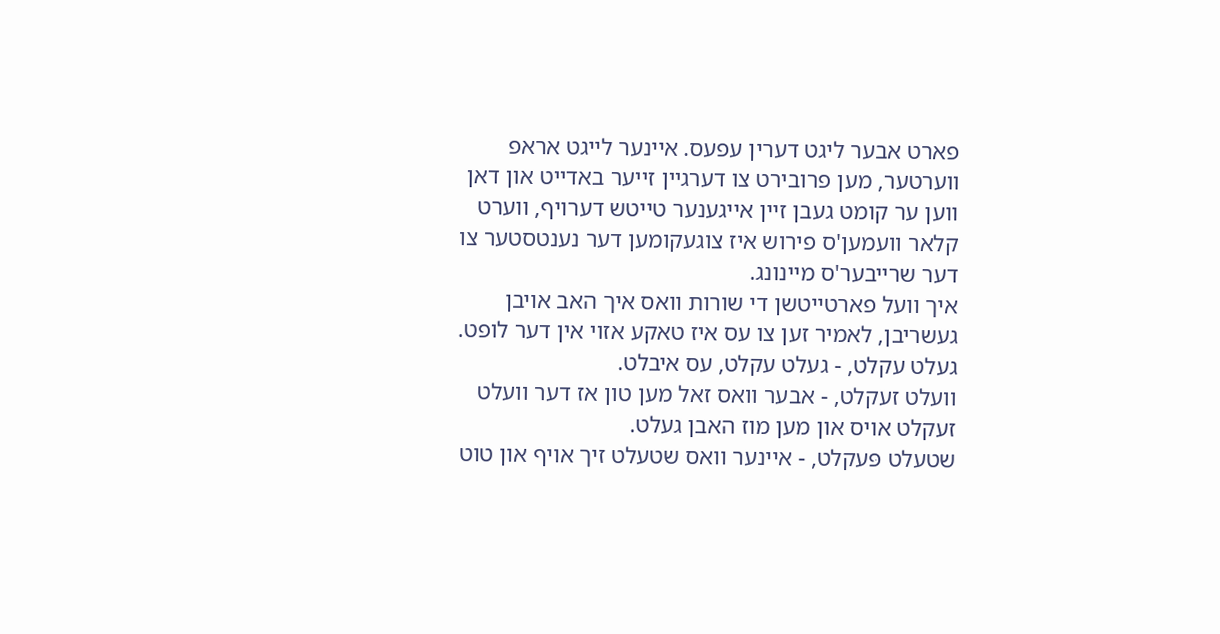פארט אבער ליגט דערין עפעס. איינער לייגט אראפ ווערטער, מען פרובירט צו דערגיין זייער באדייט און דאן ווען ער קומט געבן זיין אייגענער טייטש דערויף, ווערט קלאר וועמען'ס פירוש איז צוגעקומען דער נענטסטער צו דער שרייבער'ס מיינונג.
איך וועל פארטייטשן די שורות וואס איך האב אויבן געשריבן, לאמיר זען צו עס איז טאקע אזוי אין דער לופט.
געלט עקלט, - געלט עקלט, עס איבלט.
וועלט זעקלט, - אבער וואס זאל מען טון אז דער וועלט זעקלט אויס און מען מוז האבן געלט.
שטעלט פּעקלט, - איינער וואס שטעלט זיך אויף און טוט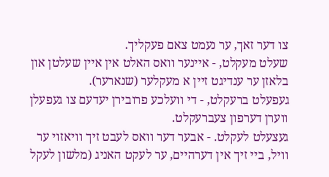צו דער זאך, ער נעמט צאם פעקליך.
שעלט מעקלט, - איינער וואס האלט אין איין שעלטן און בלאזן ער ענדיגט זיין א מעקלער (שנארער).
געפעלט ברעקלט, - די וועלכע פרובירן יעדעם צו געפעלן ווערן דערפון צעברעקלט.
געצעלט לעקלט. - אבער דער וואס לעבט זיך וויאזוי ער וויל, ביי זיך אין דערהיים, ער לעקט האניג (מלשון לעקל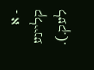- א קליינע לעק.).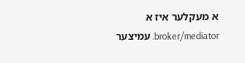א מעקלער איז א broker/mediator. עמיצער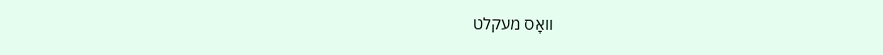וואָס מעקלט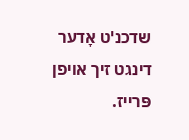שדכנ'ט אָדער דינגט זיך אויפן פּרייז.